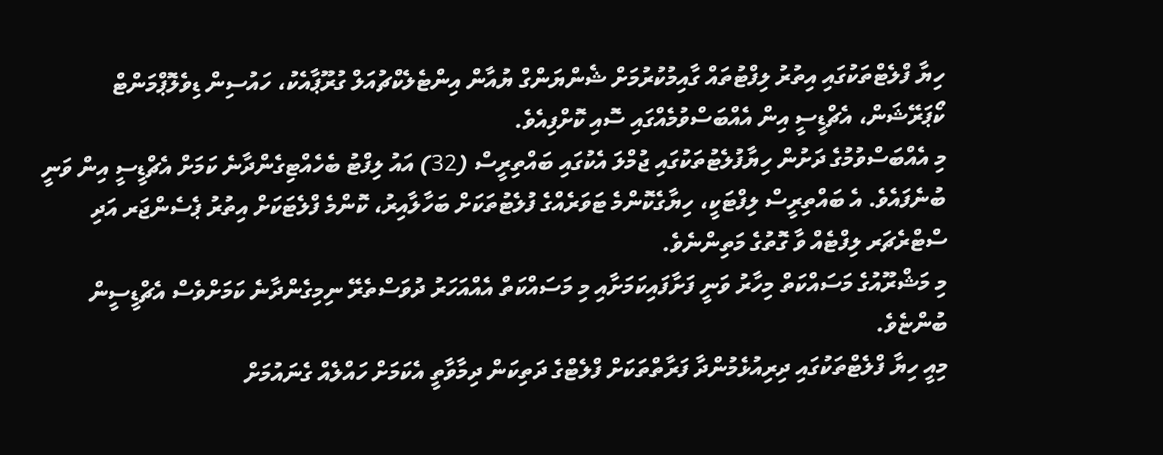ހިޔާ ފްލެޓްތަކުގައި އިތުރު ލިފްޓުތައް ގާއިމުކުރުމަށް ޝެންޔަންގް ޔުއާން އިންޓެލެކްޗުއަލް ގުރޫޕާއެކު، ހައުސިން ޑިވެލޮޕްމަންޓް ކޯޕަރޭޝަން، އެޗްޑީސީ އިން އެއްބަސްވުމެއްގައި ސޮއި ކޮށްފިއެވެ.
މި އެއްބަސްވުމުގެ ދަށުން ހިޔާފުލެޓުތަކުގައި ޖުމްލަ އެކުގައި ބައްތިރީސް (32) އައު ލިފްޓު ބެހެއްޓިގެންދާނެ ކަމަށް އެޗްޑީސީ އިން ވަނީ ބުނެފައެވެ. އެ ބައްތިރީސް ލިފްޓަކީ، ހިޔާގެކޮންމެ ޓަވަރެއްގެ ފުލެޓުތަކަށް ބަހާލާއިރު، ކޮންމެ ފްލެޓަކަށް އިތުރު ޕެސެންޖަރ އަދި ސްޓްރެޗަރ ލިފްޓެއް ވާ ގޮތުގެ މަތިންނެވެ.
މި މަޝްރޫއުގެ މަސައްކަތް މިހާރު ވަނީ ފަށާފައިކަމަށާއި މި މަސައްކަތް އެއްއަހަރު ދުވަސްތެރޭ ނިމިގެންދާނެ ކަމަށްވެސް އެޗްޑީސީން ބުންޏެވެ.
މިއީ ހިޔާ ފްލެޓްތަކުގައި ދިރިއުޅެމުންދާ ފަރާތްތަކަށް ފްލެޓްގެ ދަތިކަން ދިމާވާތީ އެކަމަށް ހައްލެއް ގެނައުމަށް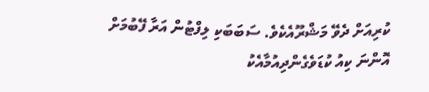ކުރިއަށް ދެވޭ މަޝްރޫއެކެވެ. ސަބަބަކި ލިފްޓުން އަރާ ފޭބުމަށް އޮންނަ ކިއު ކުޑަވެގެންދިއުމާއެކު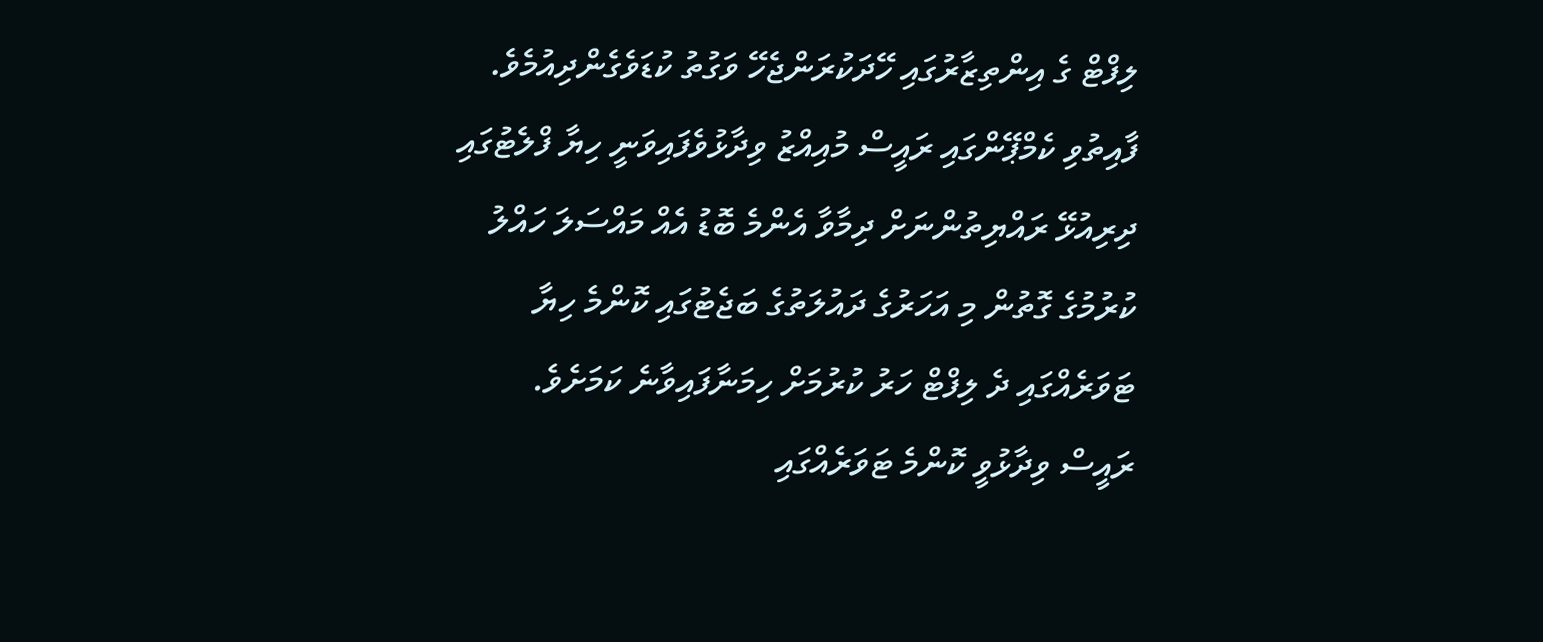ލިފްޓް ގެ އިންތިޒާރުގައި ހޭދަކުރަންޖެހޭ ވަގުތު ކުޑަވެގެންދިއުމެވެ.
ފާއިތުވި ކެމްޕޭންގައި ރައީސް މުއިއްޒު ވިދާޅުވެފައިވަނީ ހިޔާ ފްލެޓުގައި ދިރިއުޅޭ ރައްޔިތުންނަށް ދިމާވާ އެންމެ ބޮޑު އެއް މައްސަލަ ހައްލު ކުރުމުގެ ގޮތުން މި އަހަރުގެ ދައުލަތުގެ ބަޖެޓުގައި ކޮންމެ ހިޔާ ޓަވަރެއްގައި ދެ ލިފްޓް ހަރު ކުރުމަށް ހިމަނާފައިވާނެ ކަމަށެވެ.
ރައީސް ވިދާޅުވީ ކޮންމެ ޓަވަރެއްގައި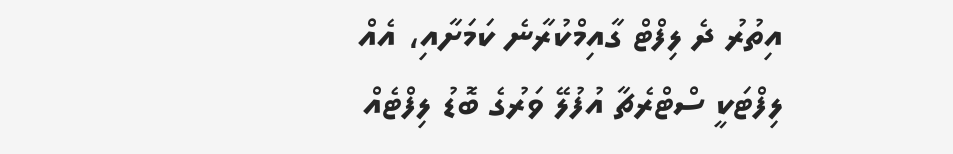އިތުރު ދެ ލިފްޓް ގާއިމްކުރާނެ ކަމަށާއި، އެއް ލިފްޓަކީ ސްޓްރެޗާ އުފުލޭ ވަރުގެ ބޮޑު ލިފްޓެއް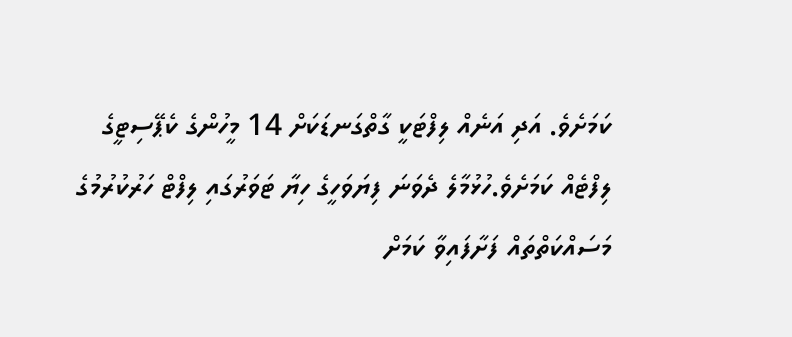ކަމަށެވެ. އަދި އަނެއް ލިފްޓަކީ ގާތްގަނޑަކަށް 14 މީހުންގެ ކެޕޭސިޓީގެ ލިފްޓެއް ކަމަށެވެ.ހުޅުމާލެ ދެވަނަ ފިޔަވަހީގެ ހިޔާ ޓަވަރުގައި ލިފްޓް ހަރުކުރުމުގެ މަސައްކަތްތައް ފަށާފައިވާ ކަމަށް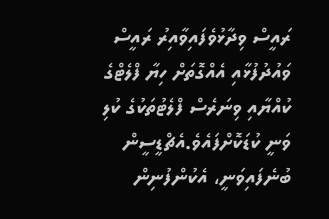ރައީސް ވިދާޅުވެފައިވާއިރު ރައީސް ވައުދުފުޅާއި އެއްގޮތަށް ހިޔާ ފްލެޓްގެ ކުއްޔާއި ވިނަރެސް ފްލެޓުތަކުގެ ކުލި ވަނީ ކުޑަކޮށްފައެވެ.އެޗްޑީސީން ބުނެފައިވަނީ، އެކުންފުނިން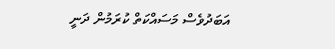އަބަދުވެސް މަސައްކަތް ކުރަމުން ދަނީ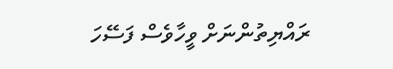ރައްޔިތުންނަށް ވީހާވެސް ފަސޭހަ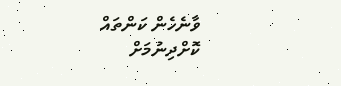ވާނެހެން ކަންތައް ކޮށްދިނުމަށް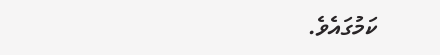ކަމުގައެވެ.